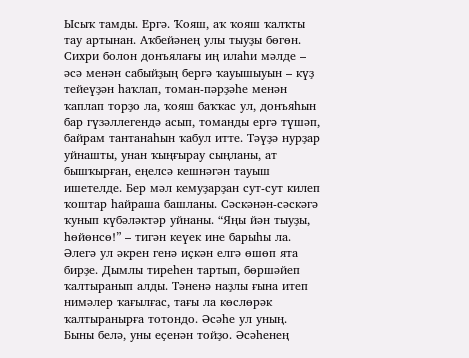Ысыҡ тамды. Ергә. Ҡояш, аҡ ҡояш ҡалҡты тау артынан. Аҡбейәнең улы тыуҙы бөгөн. Сихри болон донъялағы иң илаһи мәлде – әсә менән сабыйҙың бергә ҡауышыуын – күҙ тейеүҙән һаҡлап, томан-пәрҙәһе менән ҡаплап торҙо ла, ҡояш баҡҡас ул, донъяһын бар гүзәллегендә асып, томанды ергә түшәп, байрам тантанаһын ҡабул итте. Тәүҙә нурҙар уйнашты, унан ҡыңғырау сыңланы, ат бышҡырған, еңелсә кешнәгән тауыш ишетелде. Бер мәл кемуҙарҙан сут-сут килеп ҡоштар һайраша башланы. Сәскәнән-сәскәгә ҡунып күбәләктәр уйнаны. “Яңы йән тыуҙы, һөйөнсө!” – тигән кеүек ине барыһы ла. Әлегә ул әкрен генә иҫкән елгә өшөп ята бирҙе. Дымлы тиреһен тартып, бөршәйеп ҡалтыранып алды. Тәненә наҙлы ғына итеп нимәлер ҡағылғас, тағы ла көслөрәк ҡалтыранырға тотондо. Әсәһе ул уның. Быны белә, уны еҫенән тойҙо. Әсәһенең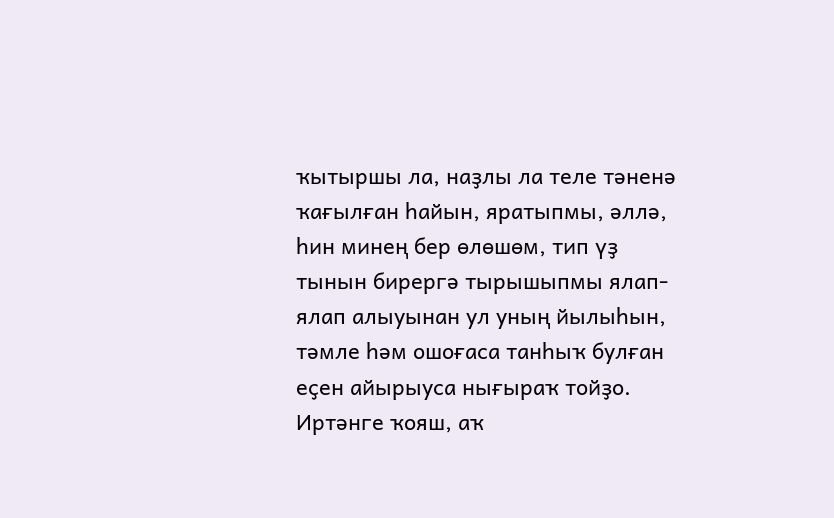ҡытыршы ла, наҙлы ла теле тәненә ҡағылған һайын, яратыпмы, әллә, һин минең бер өлөшөм, тип үҙ тынын бирергә тырышыпмы ялап-ялап алыуынан ул уның йылыһын, тәмле һәм ошоғаса танһыҡ булған еҫен айырыуса нығыраҡ тойҙо. Иртәнге ҡояш, аҡ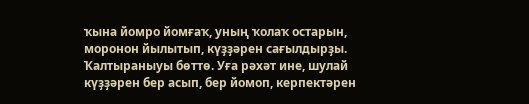ҡына йомро йомғаҡ, уның ҡолаҡ остарын, моронон йылытып, күҙҙәрен сағылдырҙы. Ҡалтыраныуы бөттө. Уға рәхәт ине, шулай күҙҙәрен бер асып, бер йомоп, керпектәрен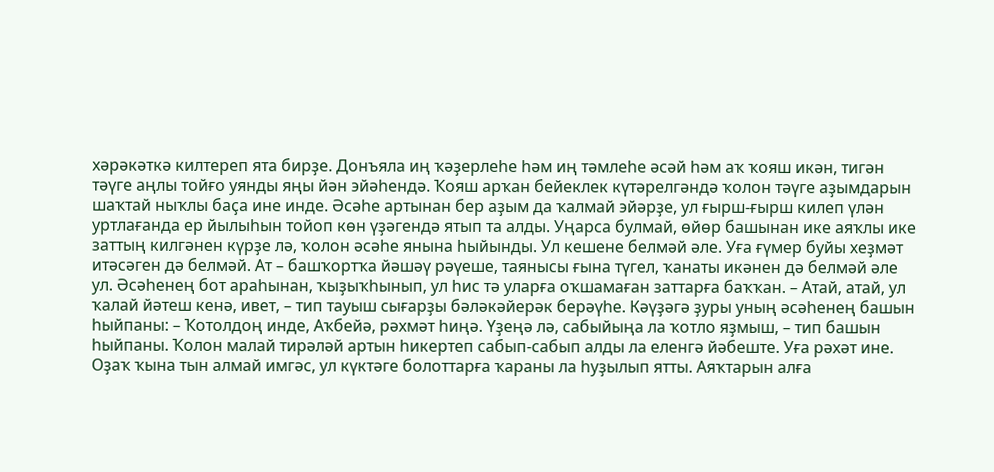хәрәкәткә килтереп ята бирҙе. Донъяла иң ҡәҙерлеһе һәм иң тәмлеһе әсәй һәм аҡ ҡояш икән, тигән тәүге аңлы тойғо уянды яңы йән эйәһендә. Ҡояш арҡан бейеклек күтәрелгәндә ҡолон тәүге аҙымдарын шаҡтай ныҡлы баҫа ине инде. Әсәһе артынан бер аҙым да ҡалмай эйәрҙе, ул ғырш-ғырш килеп үлән уртлағанда ер йылыһын тойоп көн үҙәгендә ятып та алды. Уңарса булмай, өйөр башынан ике аяҡлы ике заттың килгәнен күрҙе лә, ҡолон әсәһе янына һыйынды. Ул кешене белмәй әле. Уға ғүмер буйы хеҙмәт итәсәген дә белмәй. Ат – башҡортҡа йәшәү рәүеше, таянысы ғына түгел, ҡанаты икәнен дә белмәй әле ул. Әсәһенең бот араһынан, ҡыҙыҡһынып, ул һис тә уларға оҡшамаған заттарға баҡҡан. – Атай, атай, ул ҡалай йәтеш кенә, ивет, – тип тауыш сығарҙы бәләкәйерәк берәүһе. Кәүҙәгә ҙуры уның әсәһенең башын һыйпаны: – Ҡотолдоң инде, Аҡбейә, рәхмәт һиңә. Үҙеңә лә, сабыйыңа ла ҡотло яҙмыш, – тип башын һыйпаны. Ҡолон малай тирәләй артын һикертеп сабып-сабып алды ла еленгә йәбеште. Уға рәхәт ине. Оҙаҡ ҡына тын алмай имгәс, ул күктәге болоттарға ҡараны ла һуҙылып ятты. Аяҡтарын алға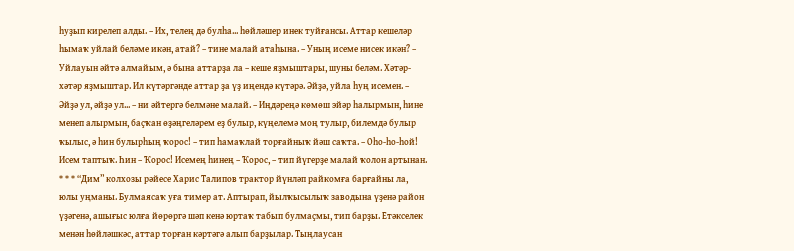һуҙып кирелеп алды. – Их, телең дә булһа... һөйләшер инек туйғансы. Аттар кешеләр һымаҡ уйлай беләме икән, атай? – тине малай атаһына. – Уның исеме нисек икән? – Уйлауын әйтә алмайым, ә бына аттарҙа ла – кеше яҙмыштары, шуны беләм. Хәтәр-хәтәр яҙмыштар. Ил күтәргәнде аттар ҙа үҙ иңендә күтәрә. Әйҙә, уйла һуң исемен. – Әйҙә ул, әйҙә ул... – ни әйтергә белмәне малай. – Иңдәреңә көмөш эйәр һалырмын, һине менеп алырмын, баҫҡан өҙәңгеләрем еҙ булыр, күңелемә моң тулыр, билемдә булыр ҡылыс, ә һин булырһың ҡорос! – тип һамаҡлай торғайныҡ йәш саҡта. – Оһо-һо-һой! Исем таптыҡ. Һин – Ҡорос! Исемең һинең – Ҡорос, – тип йүгерҙе малай ҡолон артынан. * * * “Дим” колхозы рәйесе Харис Талипов трактор йүнләп райкомға барғайны ла, юлы уңманы. Булмаясаҡ уға тимер ат. Аптырап, йылҡысылыҡ заводына үҙенә район үҙәгенә, ашығыс юлға йөрөргә шәп кенә юртаҡ табып булмаҫмы, тип барҙы. Етәкселек менән һөйләшкәс, аттар торған кәртәгә алып барҙылар. Тыңлаусан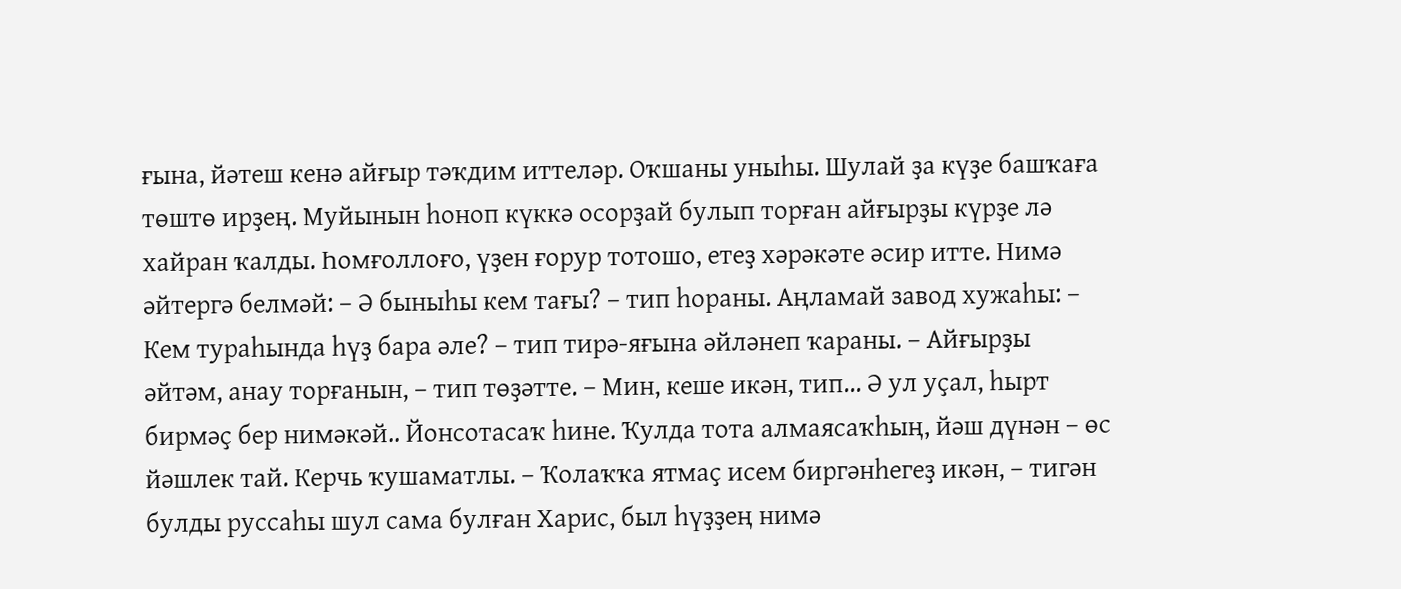ғына, йәтеш кенә айғыр тәҡдим иттеләр. Оҡшаны уныһы. Шулай ҙа күҙе башҡаға төштө ирҙең. Муйынын һоноп күккә осорҙай булып торған айғырҙы күрҙе лә хайран ҡалды. Һомғоллоғо, үҙен ғорур тотошо, етеҙ хәрәкәте әсир итте. Нимә әйтергә белмәй: – Ә быныһы кем тағы? – тип һораны. Аңламай завод хужаһы: – Кем тураһында һүҙ бара әле? – тип тирә-яғына әйләнеп ҡараны. – Айғырҙы әйтәм, анау торғанын, – тип төҙәтте. – Мин, кеше икән, тип... Ә ул уҫал, һырт бирмәҫ бер нимәкәй.. Йонсотасаҡ һине. Ҡулда тота алмаясаҡһың, йәш дүнән – өс йәшлек тай. Керчь ҡушаматлы. – Ҡолаҡҡа ятмаҫ исем биргәнһегеҙ икән, – тигән булды руссаһы шул сама булған Харис, был һүҙҙең нимә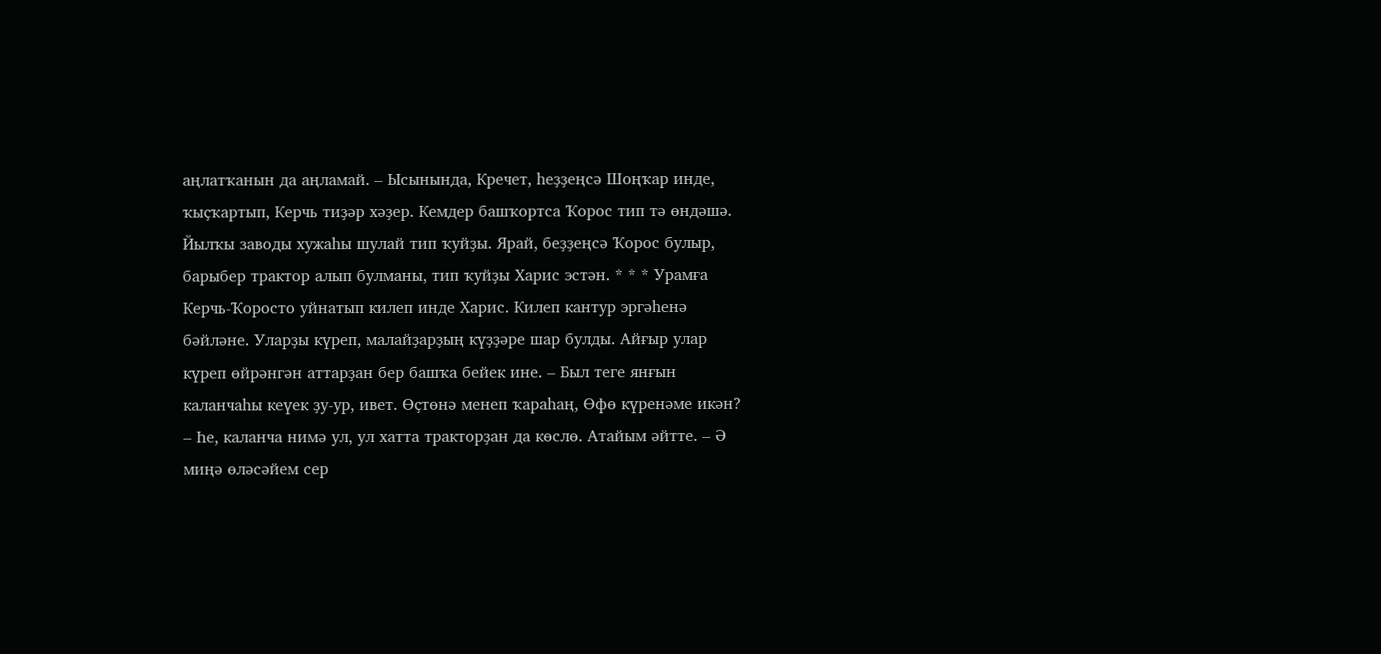аңлатҡанын да аңламай. – Ысынында, Кречет, һеҙҙеңсә Шоңҡар инде, ҡыҫҡартып, Керчь тиҙәр хәҙер. Кемдер башҡортса Ҡорос тип тә өндәшә. Йылҡы заводы хужаһы шулай тип ҡуйҙы. Ярай, беҙҙеңсә Ҡорос булыр, барыбер трактор алып булманы, тип ҡуйҙы Харис эстән. * * * Урамға Керчь-Ҡоросто уйнатып килеп инде Харис. Килеп кантур эргәһенә бәйләне. Уларҙы күреп, малайҙарҙың күҙҙәре шар булды. Айғыр улар күреп өйрәнгән аттарҙан бер башҡа бейек ине. – Был теге янғын каланчаһы кеүек ҙу-ур, ивет. Өҫтөнә менеп ҡараһаң, Өфө күренәме икән? – Һе, каланча нимә ул, ул хатта тракторҙан да көслө. Атайым әйтте. – Ә миңә өләсәйем сер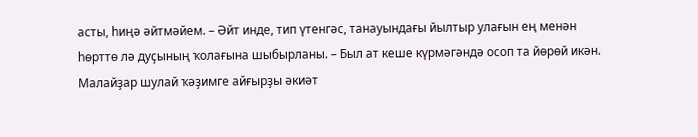асты, һиңә әйтмәйем. – Әйт инде, тип үтенгәс, танауындағы йылтыр улағын ең менән һөрттө лә дуҫының ҡолағына шыбырланы. – Был ат кеше күрмәгәндә осоп та йөрөй икән. Малайҙар шулай ҡәҙимге айғырҙы әкиәт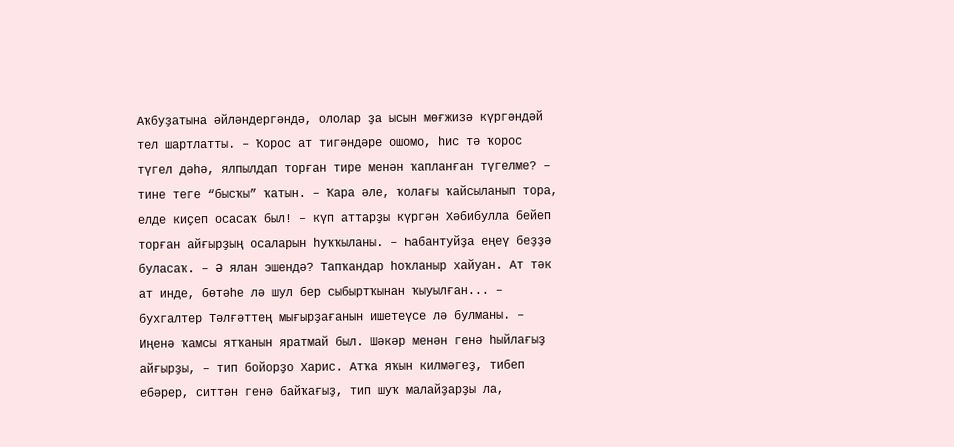Аҡбуҙатына әйләндергәндә, ололар ҙа ысын мөғжизә күргәндәй тел шартлатты. – Ҡорос ат тигәндәре ошомо, һис тә ҡорос түгел дәһә, ялпылдап торған тире менән ҡапланған түгелме? – тине теге “бысҡы” ҡатын. – Ҡара әле, ҡолағы ҡайсыланып тора, елде киҫеп осасаҡ был! – күп аттарҙы күргән Хәбибулла бейеп торған айғырҙың осаларын һуҡҡыланы. – Һабантуйҙа еңеү беҙҙә буласаҡ. – Ә ялан эшендә? Тапҡандар һоҡланыр хайуан. Ат тәк ат инде, бөтәһе лә шул бер сыбыртҡынан ҡыуылған... – бухгалтер Тәлғәттең мығырҙағанын ишетеүсе лә булманы. – Иңенә ҡамсы ятҡанын яратмай был. Шәкәр менән генә һыйлағыҙ айғырҙы, – тип бойорҙо Харис. Атҡа яҡын килмәгеҙ, тибеп ебәрер, ситтән генә байҡағыҙ, тип шуҡ малайҙарҙы ла,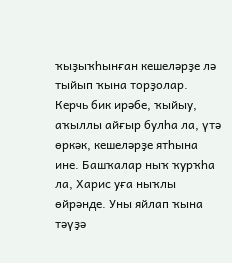ҡыҙыҡһынған кешеләрҙе лә тыйып ҡына торҙолар. Керчь бик ирәбе, ҡыйыу, аҡыллы айғыр булһа ла, үтә өркәк, кешеләрҙе ятһына ине. Башҡалар ныҡ ҡурҡһа ла, Харис уға ныҡлы өйрәнде. Уны яйлап ҡына тәүҙә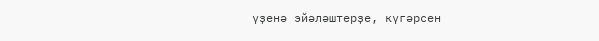үҙенә эйәләштерҙе, күгәрсен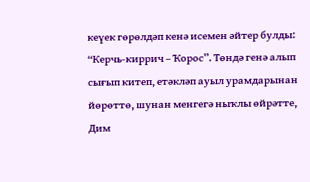кеүек гөрөлдәп кенә исемен әйтер булды: “Керчь-киррич – Ҡорос”. Төндә генә алып сығып китеп, етәкләп ауыл урамдарынан йөрөттө, шунан менгегә ныҡлы өйрәтте, Дим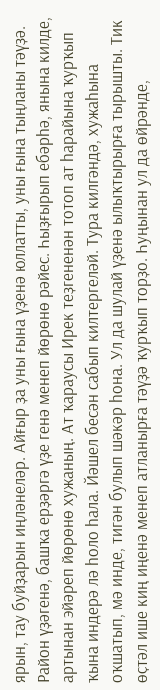ярын, тау буйҙарын иңләнеләр. Айғыр ҙа уны ғына үҙенә юллатты, уны ғына тыңланы тәүҙә. Район үҙәгенә, башҡа ерҙәргә үҙе генә менеп йөрөнө рәйес. Һыҙғырып ебәрһә, янына килде, артынан эйәреп йөрөнө хужаның. Ат ҡараусы Ирек теҙгененән тотоп ат һарайына ҡурҡып ҡына индерә лә һоло һала. Йәшел бесән сабып килтергеләй. Тура килгәндә, хужаһына оҡшатып, мә инде, тигән булып шәкәр һона. Ул да шулай үҙенә ылыҡтырырға тырышты. Тик өҫтәл ише киң иңенә менеп атланырға тәүҙә ҡурҡып торҙо. Һуңынан ул да өйрәнде,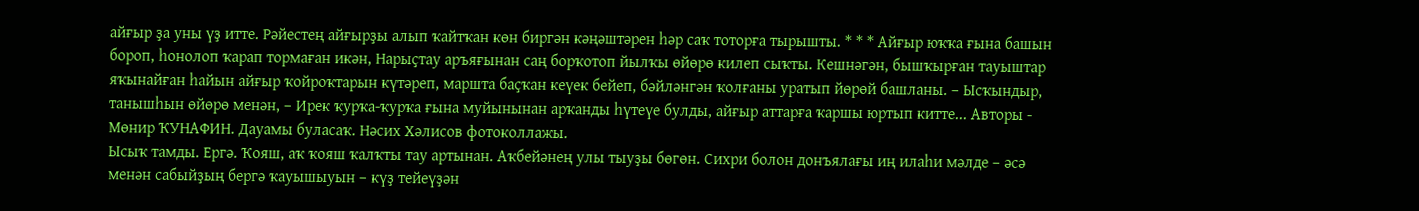айғыр ҙа уны үҙ итте. Рәйестең айғырҙы алып ҡайтҡан көн биргән кәңәштәрен һәр саҡ тоторға тырышты. * * * Айғыр юҡҡа ғына башын бороп, һонолоп ҡарап тормаған икән, Нарыҫтау аръяғынан саң борҡотоп йылҡы өйөрө килеп сыҡты. Кешнәгән, бышҡырған тауыштар яҡынайған һайын айғыр ҡойроҡтарын күтәреп, маршта баҫҡан кеүек бейеп, бәйләнгән ҡолғаны уратып йөрөй башланы. – Ысҡындыр, танышһын өйөрө менән, – Ирек ҡурҡа-ҡурҡа ғына муйынынан арҡанды һүтеүе булды, айғыр аттарға ҡаршы юртып китте... Авторы - Мөнир ҠУНАФИН. Дауамы буласаҡ. Нәсих Хәлисов фотоколлажы.
Ысыҡ тамды. Ергә. Ҡояш, аҡ ҡояш ҡалҡты тау артынан. Аҡбейәнең улы тыуҙы бөгөн. Сихри болон донъялағы иң илаһи мәлде – әсә менән сабыйҙың бергә ҡауышыуын – күҙ тейеүҙән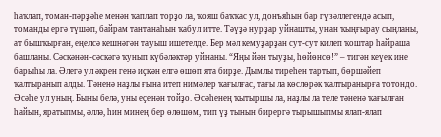һаҡлап, томан-пәрҙәһе менән ҡаплап торҙо ла, ҡояш баҡҡас ул, донъяһын бар гүзәллегендә асып, томанды ергә түшәп, байрам тантанаһын ҡабул итте. Тәүҙә нурҙар уйнашты, унан ҡыңғырау сыңланы, ат бышҡырған, еңелсә кешнәгән тауыш ишетелде. Бер мәл кемуҙарҙан сут-сут килеп ҡоштар һайраша башланы. Сәскәнән-сәскәгә ҡунып күбәләктәр уйнаны. “Яңы йән тыуҙы, һөйөнсө!” – тигән кеүек ине барыһы ла. Әлегә ул әкрен генә иҫкән елгә өшөп ята бирҙе. Дымлы тиреһен тартып, бөршәйеп ҡалтыранып алды. Тәненә наҙлы ғына итеп нимәлер ҡағылғас, тағы ла көслөрәк ҡалтыранырға тотондо. Әсәһе ул уның. Быны белә, уны еҫенән тойҙо. Әсәһенең ҡытыршы ла, наҙлы ла теле тәненә ҡағылған һайын, яратыпмы, әллә, һин минең бер өлөшөм, тип үҙ тынын бирергә тырышыпмы ялап-ялап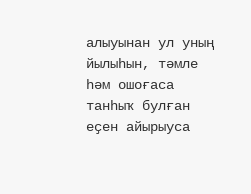алыуынан ул уның йылыһын, тәмле һәм ошоғаса танһыҡ булған еҫен айырыуса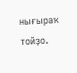нығыраҡ тойҙо.